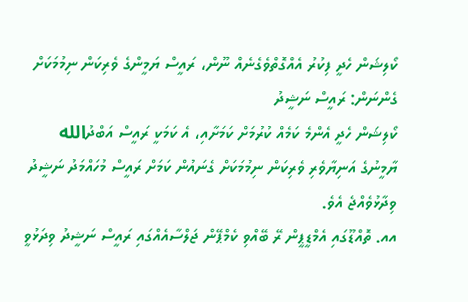ކޯލިޝަން ހެދީ ފިކުރު އެއްގޮތްވެގެނެއް ނޫން، ރައީސް ޔަމީންގެ ވެރިކަން ނިމުމަކަށް ގެންނަން: ރައީސް ނަޝީދު
ކޯލިޝަން ހެދީ އެންމެ ކަމެއް ކުރުމަށް ކަމަށާއި، އެ ކަމަކީ ރައީސް އަބްދުالله ޔާމީނުގެ އަނިޔާވެރި ވެރިކަން ނިމުމަކަށް ގެނައުން ކަމަށް ރައީސް މުހައްމަދު ނަޝީދު ވިދާޅުވެއްޖެ އެވެ.
އއ. ތޮއްޑޫގައި އެމްޑީޕީން ރޭ ބޭއްވި ކެމްޕޭން ޖަލްސާއެއްގައި ރައީސް ނަޝީދު ވިދަޅުވީ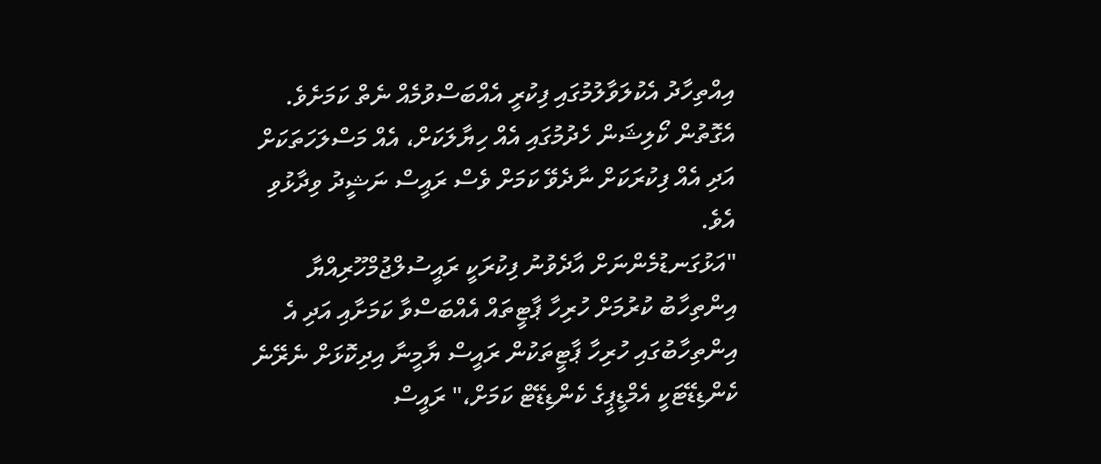އިއްތިހާދު އެކުލަވާލުމުގައި ފިކުރީ އެއްބަސްވުމެއް ނެތް ކަމަށެވެ. އެގޮތުން ކޯލިޝަން ހެދުމުގައި އެއް ހިޔާލަކަށް، އެއް މަސްލަހަތަކަށް އަދި އެއް ފިކުރަކަށް ނާދެވޭ ކަމަށް ވެސް ރައީސް ނަޝީދު ވިދާޅުވި އެވެ.
"އަޅުގަނޑުމެންނަށް އާދެވުނު ފިކުރަކީ ރައީސުލްޖުމްހޫރިއްޔާ އިންތިހާބު ކުރުމަށް ހުރިހާ ޕާޓީތައް އެއްބަސްވާ ކަމަށާއި އަދި އެ އިންތިހާބުގައި ހުރިހާ ޕާޓީތަކުން ރައީސް ޔާމީނާ އިދިކޮޅަށް ނެރޭނެ ކެންޑިޑޭޓަކީ އެމްޑީޕީގެ ކެންޑިޑޭޓް ކަމަށް،" ރައީސް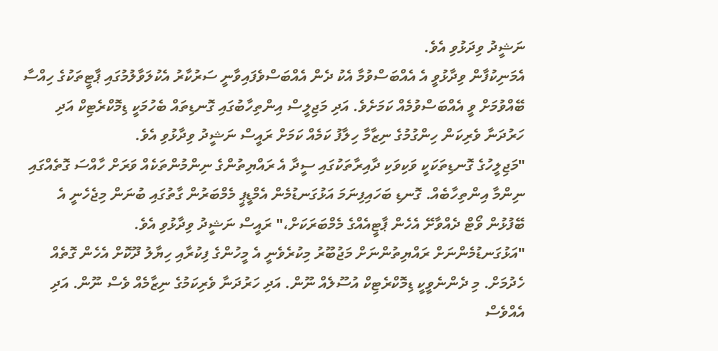ނަޝީދު ވިދަޅުވި އެވެ.
އެމަނިކުފާން ވިދާޅުވީ އެ އެއްބަސްވުމާ އެކު ދެން އެއްބަސްވެފައިވާނީ ސަރުކާރު އެކުލަވާލުމުގައި ޕާޓީތަކުގެ ހިއްސާ ބޭއްވުމަށް ވީ އެއްބަސްވުމެއް ކަމަށެވެ. އަދި މަޖިލީސް އިންތިހާބުގައި ގޮނޑިތައް ބެހުމަކީ ޑިމޮކްރެޓިކް އަދި ހަރުދަނާ ވެރިކަން ހިންގުމުގެ ނިޒާމާ ހިލާފު ކަމެއް ކަމަށް ރައީސް ނަޝީދު ވިދާޅުވި އެވެ.
"މަޖިލީހުގެ ގޮނޑިތަކަކީ ވަކިވަކި ދާއިރާތަކުގައި ސީދާ އެ ރައްޔިތުންގެ ނިންމުންތަކެއް ވަރަށް ހާއްސަ ގޮތެއްގައި ނިންމާ އިންތިހާބެއް. ގޮނޑި ބަހައިފިނަމަ އަޅުގަނޑުމެން އެމްޑީޕީ މެމްބަރުން ގާތުގައި ބުނަން މިޖެހެނީ އެ ބޭފުޅުން ވޯޓް ދެއްވާށޭ އެހެން ޕާޓީއެއްގެ މެމްބަރަކަށް،" ރައީސް ނަޝީދު ވިދާޅުވި އެވެ.
"އަޅުގަނޑުމެންނަށް ރައްޔިތުންނަށް މަޖުބޫރު މިކުރެވެނީ އެ މީހުންގެ ފިކުރާއި ހިޔާލު ދޫކޮށް އެހެން ގޮތެއް ހެދުމަށް. މި ދެންނެވީކީ ޑިމޮކްރެޓިކް އުސޫލެއް ނޫން. އަދި ހަރުދަނާ ވެރިކަމުގެ ނިޒާމެއް ވެސް ނޫން. އަދި އެއްވެސް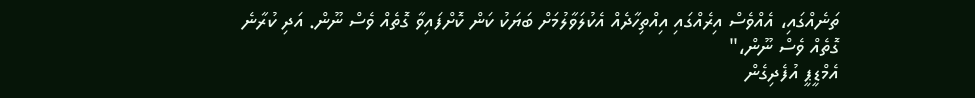ތަނެއްގައި، އެއްވެސް އިރެއްގައި އިއްތިހާދެއް އެކުލަވާލުމަށް ބަޔަކު ކަން ކޮށްފައިވާ ގޮތެއް ވެސް ނޫން. އަދި ކުރާނެ ގޮތެއް ވެސް ނޫން،"
އެމްޑީޕީ އުފެދިގެން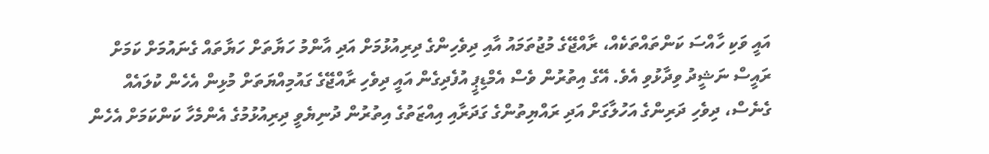އައީ ވަކި ހާއްސަ ކަންތައްތަކެއް، ރާއްޖޭގެ މުޖުތަމައު އާއި ދިވެހިންގެ ދިރިއުޅުމަށް އަދި އާންމު ހަޔާތަށް ހަޔާތައް ގެނައުމަށް ކަމަށް ރައީސް ނަޝީދު ވިދާޅުވި އެވެ. އޭގެ އިތުރުން ވެސް އެމްޑިޕީ އުފެދިގެން އައީ ދިވެހި ރާއްޖޭގެ ގައުމިއްޔަތަށް މުޅިން އެހެން ކުލައެއް ގެނެސް، ދިވެހި ދަރިންގެ އަހުލާގަށް އަދި ރައްޔިތުންގެ ގަދަރާއި އިއްޒަތުގެ އިތުރުން ދުނިޔެވީ ދިރިއުޅުމުގެ އެންމެހާ ކަންކަމަށް އެހެން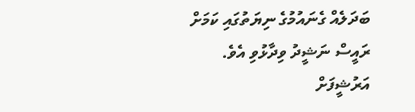ބަދަލެއް ގެނައުމުގެ ނިޔަތުގައި ކަމަށް ރައީސް ނަޝީދު ވިދާޅުވި އެވެ.
އަރުޝީފަށް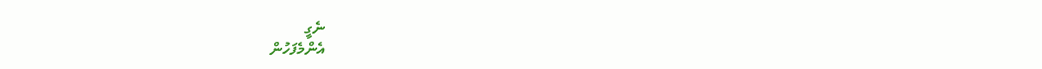ނެގީ
އެންމެފަހުން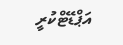އަޕްޑޭޓްކުރީ